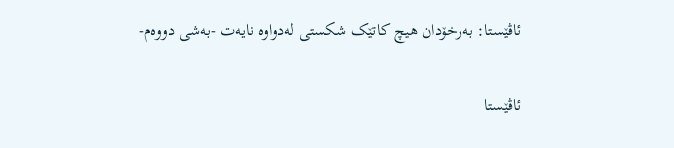ئاڤێستا: بەرخۆدان هیچ کاتێک شکستی لەدواوە نایەت -بەشی دووەم-

ئاڤێستا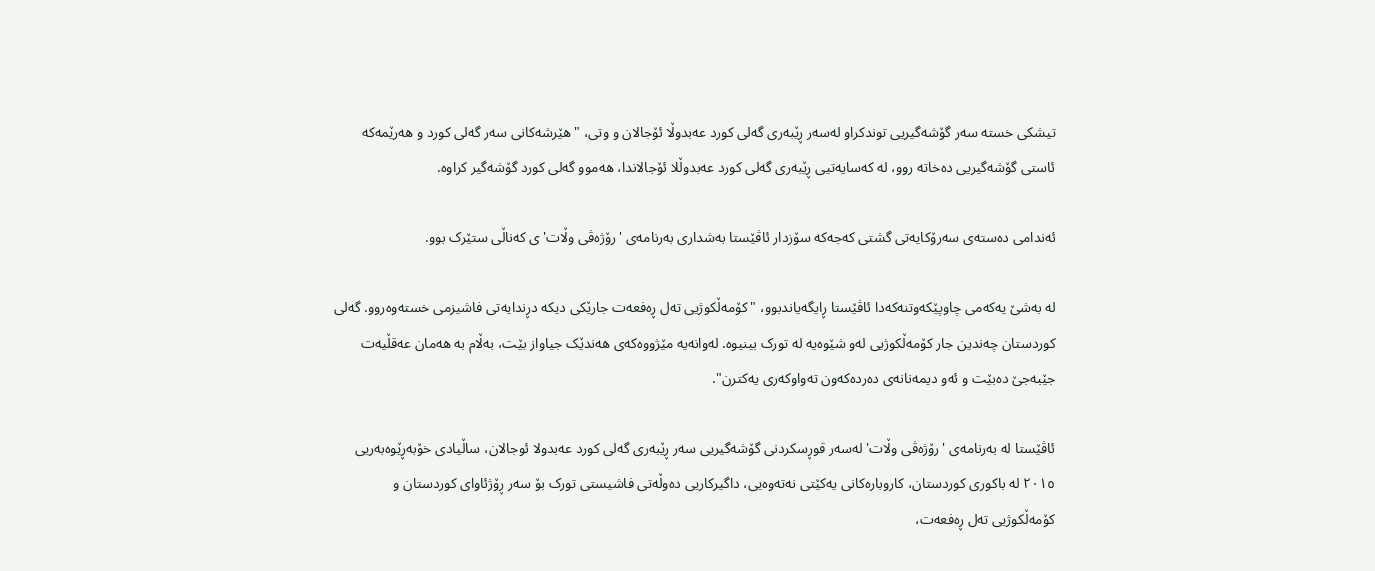تیشکی خستە سەر گۆشەگیریی توندکراو لەسەر ڕێبەری گەلی کورد عەبدوڵا ئۆجالان و وتی، "هێرشەکانی سەر گەلی کورد و هەرێمەکە ئاستی گۆشەگیریی دەخاتە روو، لە کەسایەتیی ڕێبەری گەلی کورد عەبدوڵلا ئۆجالاندا، هەموو گەلی کورد گۆشەگیر کراوە.

ئەندامی دەستەی سەرۆکایەتی گشتی کەجەکە سۆزدار ئاڤێستا بەشداری بەرنامەی 'رۆژەڤی وڵات'ی کەناڵی ستێرک بوو.

لە بەشێ یەکەمی چاوپێکەوتنەکەدا ئاڤێستا ڕایگەیاندبوو، "کۆمەڵکوژیی تەل ڕەفعەت جارێکی دیکە دڕندایەتی فاشیزمی خستەوەروو. گەلی کوردستان چەندین جار کۆمەڵکوژیی لەو شێوەیە لە تورک بینیوە. لەوانەیە مێژووەکەی هەندێک جیاواز بێت، بەڵام بە هەمان عەقڵیەت جێبەجێ دەبێت و ئەو دیمەنانەی دەردەکەون تەواوکەری یەکترن".

ئاڤێستا لە بەرنامەی 'رۆژەڤی وڵات' لەسەر قوڕسکردنی گۆشەگیریی سەر ڕێبەری گەلی کورد عەبدولا ئوجالان، ساڵیادی خۆبەڕێوەبەریی ٢٠١٥ لە باکوری کوردستان، کاروبارەکانی یەکێتی نەتەوەیی، داگیرکاریی دەوڵەتی فاشیستی تورک بۆ سەر ڕۆژئاوای کوردستان و کۆمەڵکوژیی تەل ڕەفعەت،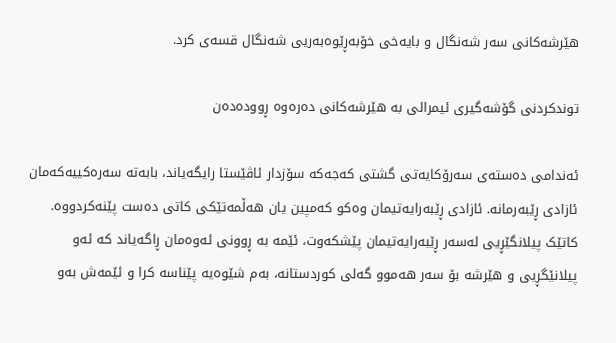هێرشەکانی سەر شەنگال و بایەخی خۆبەڕێوەبەریی شەنگال قسەی کرد.

توندکردنی گۆشەگیری ئیمرالی بە هێرشەکانی دەرەوە ڕوودەدەن

ئەندامی دەستەی سەرۆکایەتی گشتی کەجەکە سۆزدار ئاڤێستا رایگەیاند، بابەتە سەرەکییەکەمان ئازادی ڕێبەرمانە. ئازادی ڕێبەرایەتیمان وەکو کەمپین یان هەڵمەتێکی کاتی دەست پێنەکردووە. کاتێک پیلانگێڕیی لەسەر ڕێبەرایەتیمان پێشکەوت، ئێمە بە ڕوونی ئەوەمان ڕاگەیاند کە ئەو پیلانێگڕیی و هێرشە بۆ سەر هەموو گەلی کوردستانە، بەم شێوەیە پێناسە کرا و ئێمەش بەو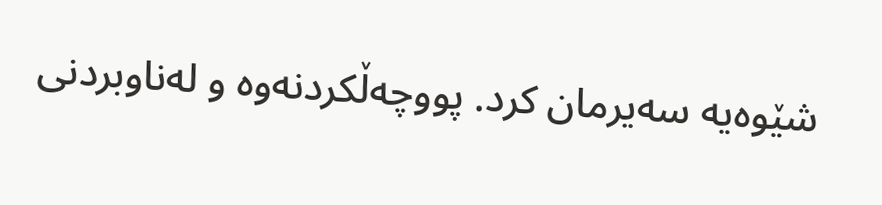شێوەیە سەیرمان کرد. پووچەڵکردنەوە و لەناوبردنی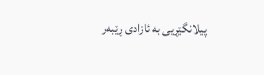پیلانگێڕیی بە ئازادی ڕێبەر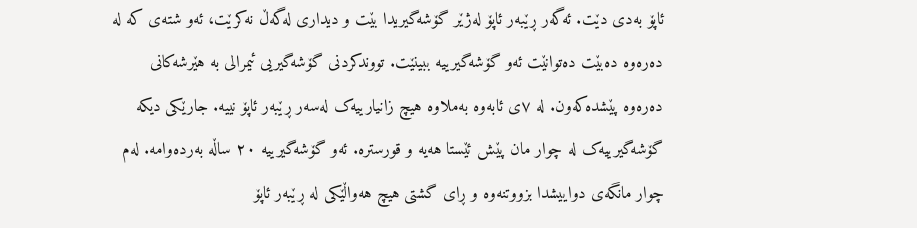ئاپۆ بەدی دێت. ئەگەر ڕێبەر ئاپۆ لەژێر گۆشەگیریدا بێت و دیداری لەگەڵ نەکرێت، ئەو شتەی کە لە دەرەوە دەبێت دەتوانێت ئەو گۆشەگیرییە ببینێت. تووندکردنی گۆشەگیریی ئیمرالی بە هێرشەکانی دەرەوە پێشدەکەون. لە ٧ی ئابەوە بەملاوە هیچ زانیارییەک لەسەر ڕێبەر ئاپۆ نییە. جارێکی دیکە گۆشەگیرییەک لە چوار مان پێش ئێستا هەیە و قورسترە. ئەو گۆشەگیرییە ٢٠ ساڵە بەردەوامە. لەم چوار مانگەی دواییشدا بزووتنەوە و ڕای گشتی هیچ هەواڵێکی لە ڕێبەر ئاپۆ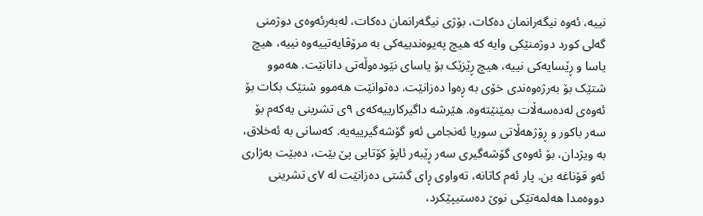نییە، ئەوە نیگەرانمان دەکات، بۆژی نیگەرانمان دەکات، لەبەرئەوەی دوژمنی گەلی کورد دوژمنێکی وایە کە هیچ پەیوەندییەکی بە مرۆڤایەتییەوە نییە، هیچ یاسا و ڕێسایەکی نییە، هیچ ڕێزێک بۆ یاسای نێودەوڵەتی دانانێت. هەموو شتێک بۆ بەرژەوەندی خۆی بە ڕەوا دەزانێت. دەتوانێت هەموو شتێک بکات بۆ ئەوەی لەدەسەڵات بمێنێتەوە. هێرشە داگیرکارییەکەی ٩ی تشرینی یەکەم بۆ سەر باکور و ڕۆژهەڵاتی سوریا ئەنجامی ئەو گۆشەگیرییەیە. کەسانی بە ئەخلاق، بە ویژدان، بۆ ئەوەی گۆشەگیری سەر ڕێبەر ئاپۆ کۆتایی پێ بێت، دەبێت بەژاری ئەو قۆناغە بن. پار ئەم کاتانە، تەواوی ڕای گشتی دەزانێت لە ٧ی تشرینی دووەمدا هەلمەتێکی نوێ دەستیپێکرد،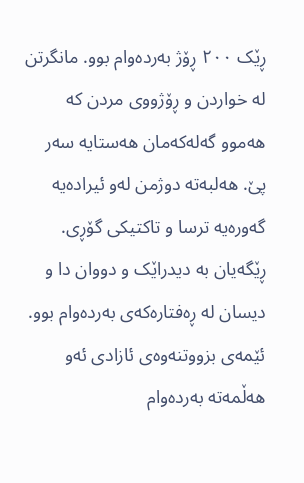ڕێک ٢٠٠ ڕۆژ بەردەوام بوو. مانگرتن لە خواردن و ڕۆژووی مردن کە هەموو گەلەکەمان هەستایە سەر پێ. هەلبەتە دوژمن لەو ئیرادەیە گەورەیە ترسا و تاکتیکی گۆڕی. ڕێگەیان بە دیدراێک و دووان دا و دیسان لە ڕەفتارەکەی بەردەوام بوو. ئێمەی بزووتنەوەی ئازادی ئەو هەڵمەتە بەردەوام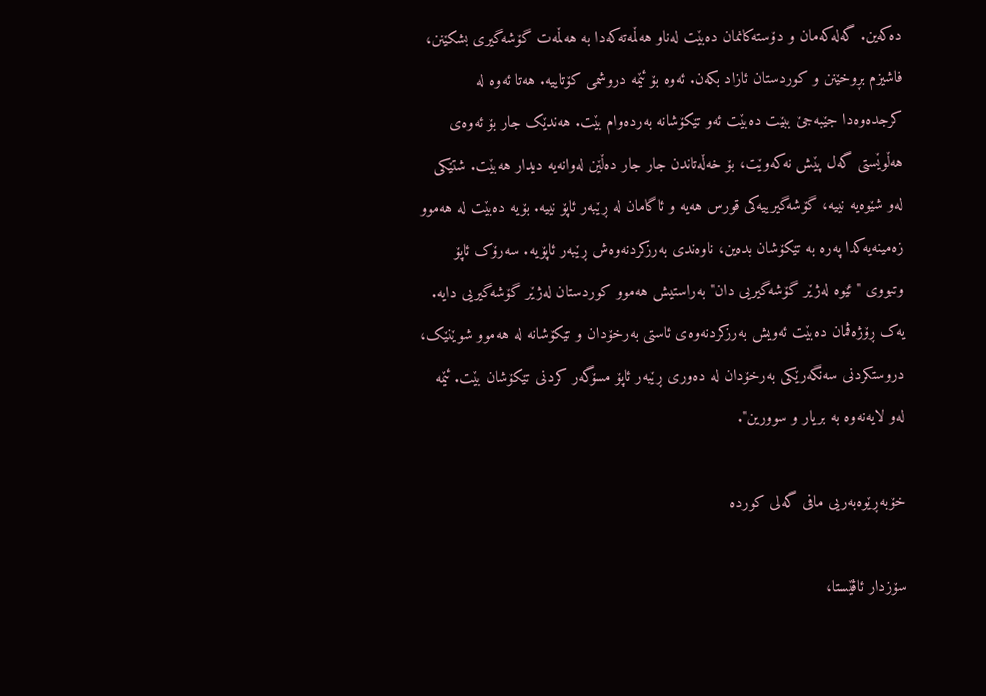دەکەین. گەلەکەمان و دۆستەکانمان دەبێت لەناو هەڵمەتەکەدا بە هەڵمەت گۆشەگیری بشکێنن، فاشیزم بڕوخێنن و کوردستان ئازاد بکەن. ئەوە بۆ ئێمە دروشمی کۆتاییە. هەتا ئەوە لە کرجدەوەدا جێبەجێ ببێت دەبێت ئەو تێکۆشانە بەردەوام بێت. هەندێک جار بۆ ئەوەی هەڵوێستی گەل پێش نەکەوێت، بۆ خەڵەتاندن جار جار دەڵێن لەوانەیە دیدار هەبێت. شتێکی لەو شێوەیە نییە، گۆشەگیرییەکی قورس هەیە و ئاگامان لە ڕێبەر ئاپۆ نییە. بۆیە دەبێت لە هەموو زەمینەیەکدا پەرە بە تێکۆشان بدەین، ناوەندی بەرزکردنەوەش ڕێبەر ئاپۆیە. سەرۆک ئاپۆ وتبووی "ئێوە لەژێر گۆشەگیریی دان" بەراستیش هەموو کوردستان لەژێر گۆشەگیریی دایە. یەک ڕۆژەڤمان دەبێت ئەویش بەرزکردنەوەی ئاستی بەرخۆدان و تێکۆشانە لە هەموو شوێنێک، دروستکردنی سەنگەرێکی بەرخۆدان لە دەوری ڕێبەر ئاپۆ مسۆگەر کردنی تێکۆشان بێت. ئێمە لەو لایەنەوە بە بریار و سوورین".

خۆبەڕێوەبەریی مافی گەلی کوردە

سۆزدار ئاڤێستا،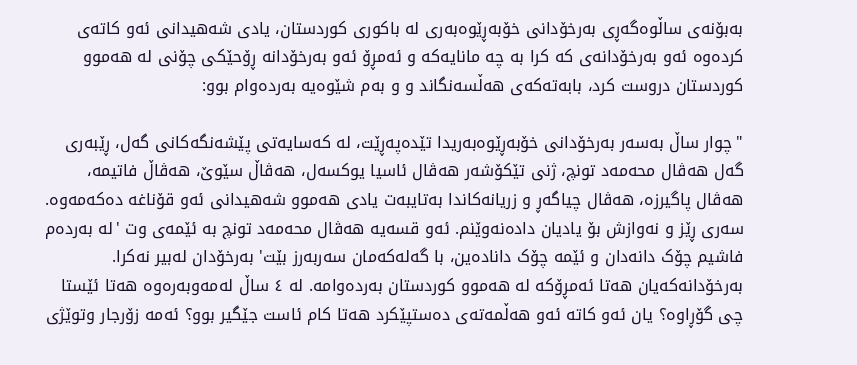بەبۆنەی ساڵوەگەڕی بەرخۆدانی خۆبەڕێوەبەری لە باکوری کوردستان، یادی شەهیدانی ئەو کاتەی کردەوە ئەو بەرخۆدانەی کە کرا بە چە مانایەکە و ئەمڕۆ ئەو بەرخۆدانە ڕۆحێکی چۆنی لە هەموو کوردستان دروست کرد، بابەتەکەی هەڵسەنگاند و و بەم شێوەیە بەردەوام بوو:

"چوار ساڵ بەسەر بەرخۆدانی خۆبەڕێوەبەریدا تێدەپەڕێت، لە کەسایەتی پێشەنگەکانی گەل، ڕێبەری گەل هەڤال محەمەد تونچ، ژنی تێکۆشەر هەڤال ئاسیا یوکسەل، هەڤاڵ سێوێ، هەڤاڵ فاتیمە، هەڤال پاگیرزە، هەڤال چیاگەڕ و زریانەکاندا بەتایبەت یادی هەموو شەهیدانی ئەو قۆناغە دەکەمەوە. سەری ڕێز و نەوازش بۆ یادیان دادەنەوێنم. ئەو قسەیە هەڤال محەمەد تونچ بە ئێمەی وت 'لە بەردەم فاشیم چۆک دانەدان و ئێمە چۆک دانادەین، با گەلەکەمان سەربەرز بێت' بەرخۆدان لەبیر نەکرا. بەرخۆدانەکەیان هەتا ئەمڕۆکە لە هەموو کوردستان بەردەوامە. لە ٤ ساڵ لەمەوبەرەوە هەتا ئێستا چی گۆڕاوە؟ یان ئەو کاتە ئەو هەڵمەتەی دەستپێکرد هەتا کام ئاست جێگیر بوو؟ ئەمە زۆرجار وتوێژی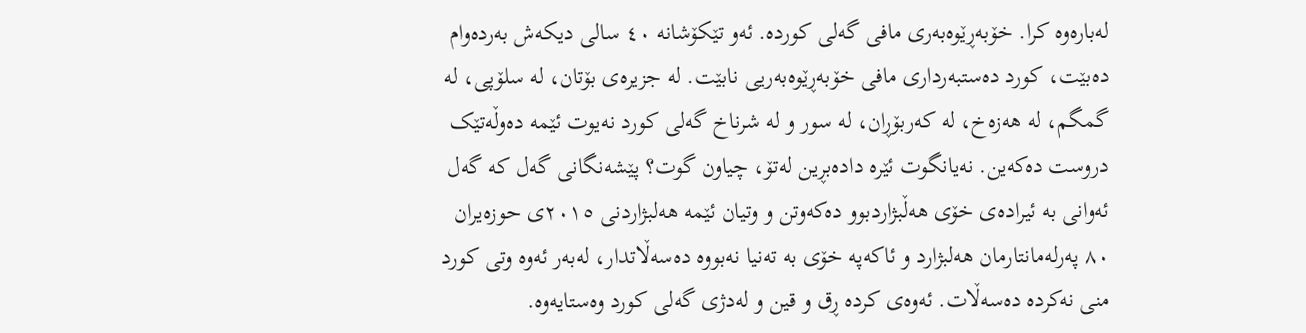لەبارەوە کرا. خۆبەڕێوەبەری مافی گەلی کوردە. ئەو تێکۆشانە ٤٠ سالی دیکەش بەردەوام دەبێت، کورد دەستبەرداری مافی خۆبەڕێوەبەریی نابێت. لە جزیرەی بۆتان، لە سلۆپی، لە گمگم، لە هەزەخ، لە کەربۆڕان، لە سور و لە شرناخ گەلی کورد نەیوت ئێمە دەوڵەتێک دروست دەکەین. نەیانگوت ئێرە دادەبڕین لەتۆ، چیاون گوت؟ پێشەنگانی گەل کە گەل ئەوانی بە ئیرادەی خۆی هەڵبژاردبوو دەکەوتن و وتیان ئێمە هەلبژاردنی ٢٠١٥ی حوزەیران ٨٠ پەرلەمانتارمان هەلبژارد و ئاکەپە خۆی بە تەنیا نەبووە دەسەڵاتدار، لەبەر ئەوە وتی کورد منی نەکردە دەسەڵات. ئەوەی کردە ڕق و قین و لەدژی گەلی کورد وەستایەوە.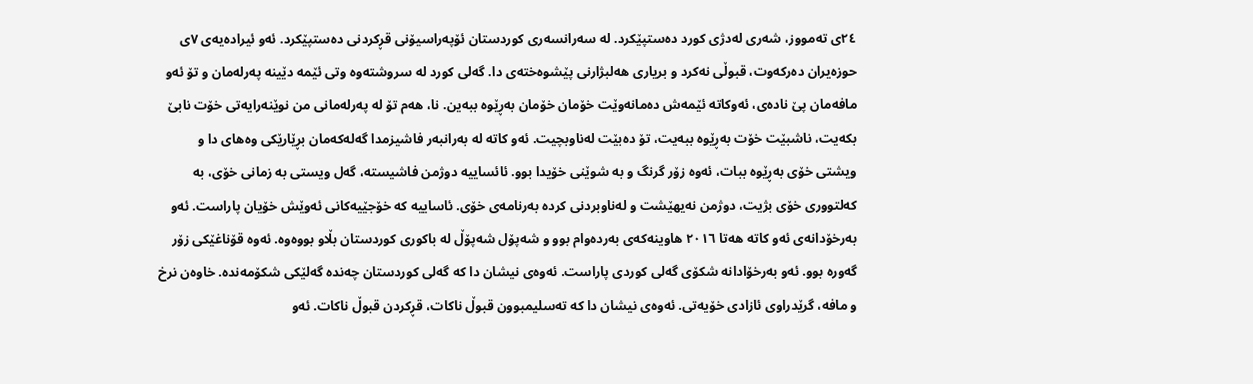٢٤ی تەمووز، شەری لەدژی کورد دەستپێکرد. لە سەرانسەری کوردستان ئۆپەراسیۆنی قڕکردنی دەستپێکرد. ئەو ئیرادەیەی ٧ی حوزەیران دەرکەوت، قبوڵی نەکرد و بریاری هەلبژارنی پێشوەختەی دا. گەلی کورد لە سروشتەوە وتی ئێمە دێینە پەرلەمان و تۆ ئەو مافەمان پێ نادەی، ئەوکاتە ئێمەش دەمانەوێت خۆمان خۆمان بەڕێوە ببەین. نا، هەم تۆ لە پەرلەمانی من نوێنەرایەتی خۆت نابێ بکەیت، ناشبێت خۆت بەڕێوە ببەیت، تۆ دەبێت لەناوبچیت. ئەو کاتە لە بەرانبەر فاشیزمدا گەلەکەمان بڕێارێکی وەهای دا و ویشتی خۆی بەڕێوە ببات، ئەوە زۆر گرنگ و بە شوێنی خۆیدا بوو. ئائساییە دوژمن فاشیستە، گەل ویستی بە زمانی خۆی، بە کەلتووری خۆی بژیت، دوژمن نەیهێشت و لەناوبردنی کردە بەرنامەی خۆی. ئاساییە کە خۆجێیەکانی ئەوێش خۆیان پاراست. ئەو بەرخۆدانەی ئەو کاتە هەتا ٢٠١٦ هاوینەکەی بەردەوام بوو و شەپۆل شەپۆڵ لە باکوری کوردستان بڵاو بووەوە. ئەوە قۆناغێکی زۆر گەورە بوو. ئەو بەرخۆادانە شکۆی گەلی کوردی پاراست. ئەوەی نیشان دا کە گەلی کوردستان چەندە گەلێکی شکۆمەندە. خاوەن نرخ و مافە، گرێدراوی ئازادی خۆیەتی. ئەوەی نیشان دا کە تەسلیمبوون قبوڵ ناکات، قڕکردن قبوڵ ناکات. ئەو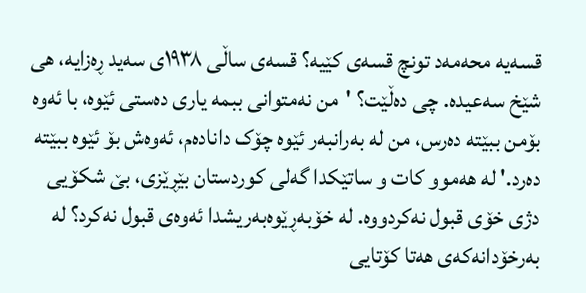قسەیە محەمەد تونچ قسەی کێیە؟ قسەی ساڵی ١٩٣٨ی سەید ڕەزایە، هی شێخ سەعیدە. چی دەڵێت؟ 'من نەمتوانی ببمە یاری دەستی ئێوە، با ئەوە بۆمن ببێتە دەرس، من لە بەرانبەر ئێوە چۆک دانادەم، ئەوەش بۆ ئێوە ببێتە دەرد.' لە هەموو کات و ساتێکدا گەلی کوردستان بێڕێزی، بێ شکۆیی دژی خۆی قبول نەکردووە. لە خۆبەڕێوەبەریشدا ئەوەی قبول نەکرد؟ لە بەرخۆدانەکەی هەتا کۆتایی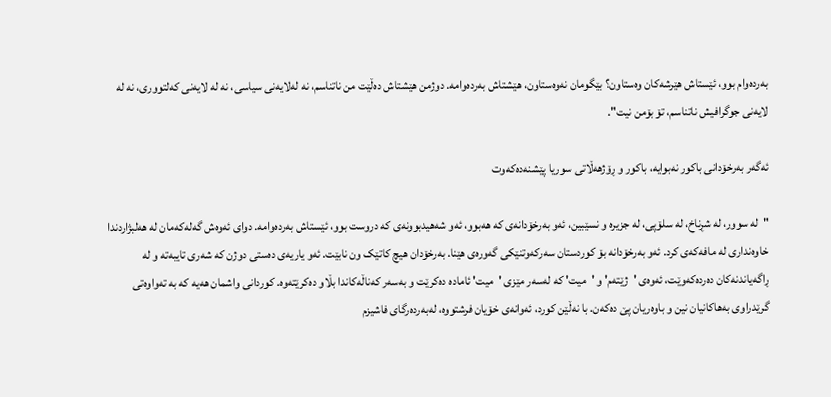بەردەوام بوو، ئێستاش هێرشەکان وەستاون؟ بێگومان نەوەستاون، هێشتاش بەردەوامە. دوژمن هێشتاش دەڵێت من ناتناسم، نە لەلایەنی سیاسی، نە لە لایەنی کەلتووری، نە لە لایەنی جوگرافیش ناتناسم، تۆ بۆمن نیت".

ئەگەر بەرخۆدانی باکور نەبوایە، باکور و ڕۆژهەڵاتی سوریا پێشنەدەکەوت

"لە سوور، لە شڕناخ، لە سلۆپی، لە جزیرە و نسێبین، ئەو بەرخۆدانەی کە هەبوو، ئەو شەهیدبوونەی کە دروست بوو، ئێستاش بەردەوامە. دوای ئەوەش گەلەکەمان لە هەلبژاردندا خاوەنداری لە مافەکەی کرد. ئەو بەرخۆدانە بۆ کوردستان سەرکەوتنێکی گەورەی هێنا. بەرخۆدان هیچ کاتێک ون نابێت. ئەو یاریەی دەستی دوژن کە شەری تایبەتە و لە ڕاگەیاندنەکان دەردەکەوێت، ئەوەی 'ژێتەم' و 'میت' کە لەسەر مێزی 'میت' ئامادە دەکرێت و بەسەر کەناڵەکاندا بڵاو دەکرێتەوە. کوردانی واشمان هەیە کە بە تەواوەتی گرێدراوی بەهاکانیان نین و باوەریان پێ دەکەن. با نەڵێن کورد، ئەوانەی خۆیان فرشتووە، لەبەردەرگای فاشیزم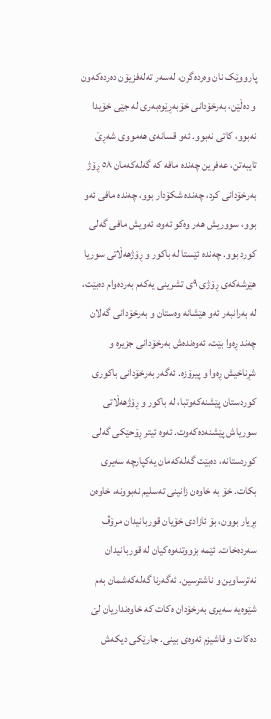پارووێک نان وەردەگرن، لەسەر تەلەفزیۆن دەردەکەون و دەڵێن، بەرخۆدانی خۆبەڕێوەبەری لە جێی خۆیدا نەبوو، کاتی نەبوو. ئەو قسانەی هەمووی شەڕێ تایبەتن، عەفرین چەندە مافە کە گەلەکەمان ٥٨ ڕۆژ بەرخۆدانی کرد، چەندە شکۆدار بوو، چەندە مافی ئەو بوو، سووریش هەر وەکو ئەوە، ئەویش مافی گەلی کورد بوو. چەندە ئێستا لە باکور و ڕۆژهەڵاتی سوریا هێرشەکەی ڕۆژی ٩ی تشرینی یەکەم بەردەوام دەبێت، لە بەرانبەر ئەو هێشانە وەستان و بەرخۆدانی گەلان چەند ڕەوا بێت، ئەوەندەش بەرخۆدانی جزیرە و شڕناخیش ڕەوا و پیرۆزە. ئەگەر بەرخۆدانی باکوری کوردستان پێشنەکەوتبا، لە باکور و ڕۆژهەڵاتی سوریاش پێشنەدەکەوت. ئەوە ئیتر ڕۆحێکی گەلی کوردستانە، دەبێت گەلەکەمان یەکپارچە سەیری بکات. خۆ بە خاوەن زانینی تەسلیم نەبوونە، خاوەن بڕیار بوون، بۆ ئازادی خۆیان قوربانیدان مرۆڤ سەردەخات. ئێمە بزووتنەوەکیان لە قوربانیدان نەترساوین و ناشترسین. ئەگەرنا گەلەکەشمان بەم شێوەیە سەیری بەرخۆدان ەکات کە خاوەنداریان لێ دەکات و فاشیزم ئەوەی بینی. جارێکی دیکەش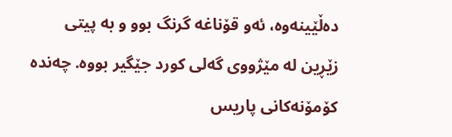دەڵێینەوە، ئەو قۆناغە گرنگ بوو و بە پیتی زێڕین لە مێژووی گەلی کورد جێگیر بووە. چەندە کۆمۆنەکانی پاریس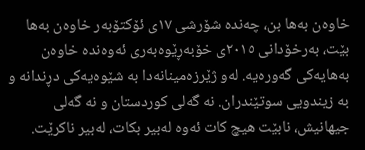خاوەن بەها بن، چەندە شۆرشی ١٧ی ئۆکتۆبەر خاوەن بەها بێت، بەرخۆدانی ٢٠١٥ی خۆبەڕێوەبەری ئەوەندە خاوەن بەهایەکی گەورەیە. لەو ژێرزەمینانەدا بە شێوەیەکی دڕندانە و بە زیندویی سوتێندران. نە گەلی کوردستان و نە گەلی جیهانیش، نابێت هیچ کات ئەوە لەبیر بکات، لەبیر ناکرێت.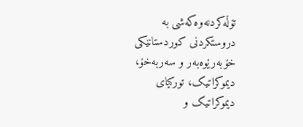تۆڵەکردنەوەکەشی بە دروستکردنی کوردستانێکی خۆبەرێوەبەر و سەربەخۆ، دیموکراتیک، تورکیای دیموکراتیک و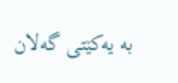بە یەکێتی گەلان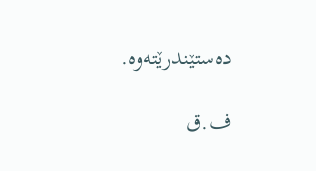دەستێندرێتەوە.

ف.ق